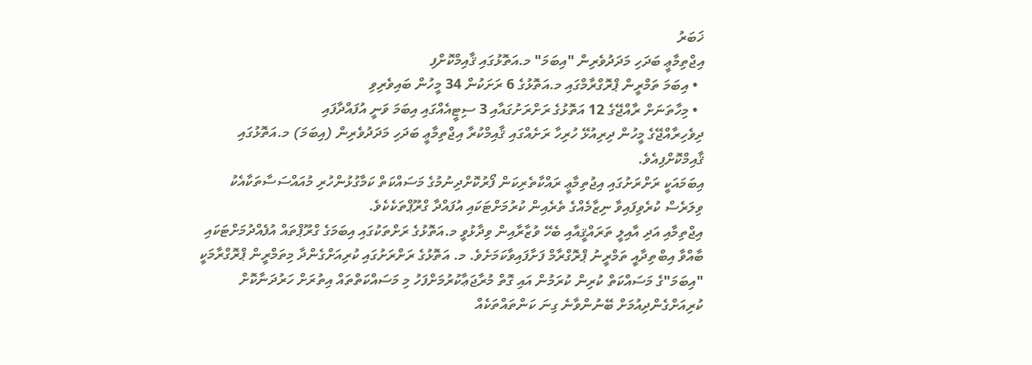ޚަބަރު
އިޖްތިމާޢީ ބަދަހި މަދަދުވެރިން "އިބަމަ" މ.އަތޮޅުގައި ޤާއިމްކޮށްފި
  • އިބަމަ ތަމްރީން ޕްރޮގްރާމްގައި މ.އަތޮޅުގެ 6 ރަށަކުން 34 މީހުން ބައިވެރިވި
  • މިހާތަނަށް ރާއްޖޭގެ 12 އަތޮޅުގެ ރަށްރަށުގައާއި 3 ސިޓީއެއްގައި އިބަމަ ވަނީ އުފައްދާފައި
ދިވެހިރާއްޖޭގެ މީހުން ދިރިއުޅޭ ހުރިހާ ރަށެއްގައި ޤާއިމްކުރާ އިޖްތިމާޢީ ބަދަހި މަދަދުވެރިން (އިބަމަ) މ.އަތޮޅުގައި ޤާއިމްކޮށްފިއެވެ.
އިބަމައަކީ ރަށްރަށުގައި އިޖުތިމާޢީ ރައްކާތެރިކަން ފޯރުކޮށްދިނުމުގެ މަސައްކަތް ކަމާގުޅުންހުރި މުއައްސަސާތަކާއެކު ވިލަރެސް ކުރެވިފައިވާ ނިޒާމެއްގެ ތެރެއިން ކުރުމަށްޓަކައި އުފައްދާ ގްރޫޕްތަކެކެވެ.
އިޖްތިމާއި އަދި އާއިލީ ތަރައްޤީއާއި ބެހޭ ވުޒާރާއިން ވިދާޅުވީ މ.އަތޮޅުގެ ރަށްތަކުގައި އިބަމަގެ ގްރޫޕްތައް އުފެއްދުމަށްޓަކައި ބާއްވާ އިބްތިދާއީ ތަމްރީނު ޕްރޮގްރާމް ފަށާފައިވާކަމަށެވެ. މ. އަތޮޅުގެ ރަށްރަށުގައި ކުރިއަށްގެންދާ މިތަމްރީން ޕްރޮގްރާމަކީ "އިބަމަ"ގެ މަސައްކަތް ކުރިން ކުރަމުން އައި ގޮތް މުރާޖަޢާކުރުމަށްފަހު މި މަސައްކަތްތައް އިތުރަށް ހަރުދަނާކޮށް ކުރިއަށްގެންދިއުމަށް ބޭނުންވާނެ ގިނަ ކަންތައްތަކެއް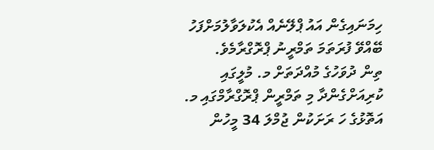ހިމަނައިގެން އައު ޕްލޭނެއް އެކުލަވާލުމަށްފަހު ބޭއްވޭ ފުރަތަމަ ތަމްރީނު ޕްރޮގްރާމެވެ.
ތިން ދުވަހުގެ މުއްދަތަށް މ. މުލީގައި ކުރިއަށްގެންދާ މި ތަމްރީން ޕްރޮގްރާމްގައި މ. އަތޮޅުގެ ހަ ރަށަކުން ޖުމްލަ 34 މީހުން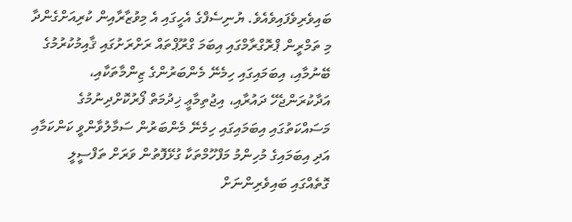ބައިވެރިވެފައިވެއެވެ. ޔުނިސެފްގެ އެހީގައި އެ މިވުޒާރާއިން ކުރިއަށްގެންދާ މި ތަމްރީން ޕްރޮގްރާމްގައި އިބަމަ ގްރޫޕްތައް ރަށްރަށުގައި ޤާއިމުކުރުމުގެ ބޭނުމާއި، އިބަމައިގައި ހިމެނޭ މެންބަރުންގެ ޒިންމާތަކާއި، އަދާކުރަންޖެހޭ ދައުރާއި، އިޖުތިމާޢީ ޚިދުމަތް ފޯރުކޮށްދިނުމުގެ މަސައްކަތުގައި އިބަމައިގައި ހިމެނޭ މެންބަރުން ސަމާލުވާންވީ ކަންކަމާއި އަދި އިބަމައިގެ މުހިންމު މަފްހޫމްތަކާ ގުޅޭފޮތުން ވަރަށް ތަފްސީލީ ގޮތެއްގައި ބައިވެރިންނަށް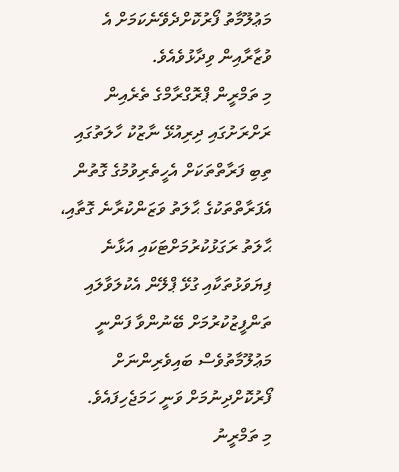މަޢުލޫމާތު ފޯރުކޮށްދެވޭނެކަމަށް އެ ވުޒާރާއިން ވިދާޅުވެއެވެ.
މި ތަމްރީން ޕްރޮގްރާމްގެ ތެރެއިން ރަށްރަށުގައި ދިރިއުޅޭ ނާޒުކު ހާލަތުގައި ތިބި ފަރާތްތަކަށް އެހީތެރިވުމުގެ ގޮތުން އެފަރާތްތަކުގެ ޙާލަތު ވަޒަންކުރާނެ ގޮތާއި، ޙާލަތު ރަގަޅުކުރުމަށްޓަކައި އަޅާނެ ފިޔަވަޅުތަކާއި ގުޅޭ ޕްލޭން އެކުލަވާލައި ތަންފީޒުކުރުމަށް ބޭނުންވާ ފަންނީ މަޢުލޫމާތުވެސް ބައިވެރިންނަށް ފޯރުކޮށްދިނުމަށް ވަނީ ހަމަޖެހިފައެވެ.
މި ތަމްރީނު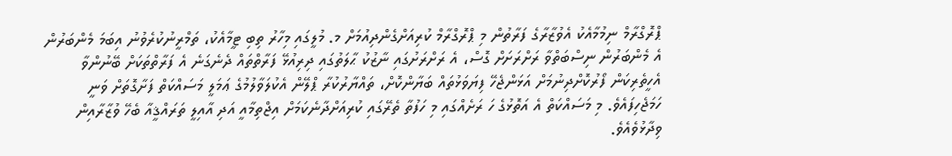ޕްރޮގްރާމް ނިމުމާއެކު އެވުޒާރާގެ ފަރާތުން މި ޕްރޮގްރާމް ކުރިއަށްގެންދިއުމަށް މ. މުލީގައި މިހާރު ތިބި ޓީމާއެކު، ތަމްރީނުކުރެވުނު އިބަމަ މެންބަރުން އެ މެންބަރުން ނިސްބަތްވާ ރަށްރަށަށް ގޮސް، އެ ރަށްރަށުގައި ނާޒުކު ޙާލަތުގައި ދިރިއުޅޭ ފަރާތްތައް ދެނެގަނެ އެ ފަރާތްތަކަށް ބޭނުންވާ އެހީތެރިކަން ފޯރުކޮށްދިނުމަށް އަޅަންޖެހޭ ފިޔަވަޅުތައް ބަޔާންކޮށް، ތައްޔާރުކުރާ ޕްލޭން އެކުލަވާލުމުގެ ޢަމަލީ މަސައްކަތް ފަށާގޮތަށް ވަނީ ހަމަޖެހިފައެވެ. މި މަސައްކަތް އެ އަތޮޅުގެ ހަ ރަށެއްގައި މި ހަފުތާ ތެރޭގައި ކުރިއަށްދާނެކަމަށް އިޖްތިމާއީ އަދި އާއިލީ ތަރައްޤީއާ ބެހޭ ވުޒާރާއިން ވިދާޅުވެއެވެ.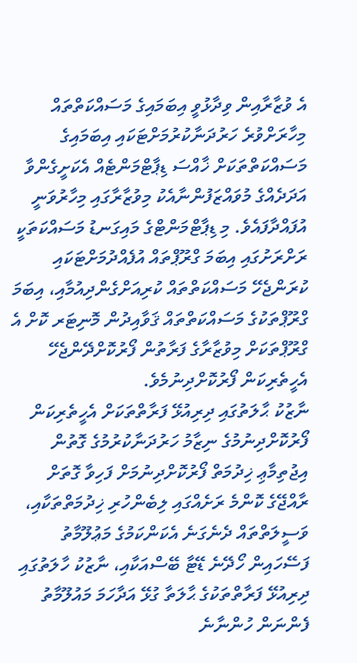އެ ވުޒާރާއިން ވިދާޅުވީ އިބަމައިގެ މަސައްކަތްތައް މިހާރަށްވުރެ ހަރުދަނާކުރުމަށްޓަކައި އިބަމައިގެ މަސައްކަތްތަކަށް ޚާއްސަ ޑިޕާޓްމަންޓެއް އެކަށީގެންވާ އަދަދެއްގެ މުވައްޒަފުންނާއެކު މިވުޒާރާގައި މިހާރުވަނީ އުފައްދާފައެވެ. މި ޑިޕާޓްމަންޓްގެ މައިގަނޑު މަސައްކަތަކީ ރަށްރަށުގައި އިބަމަ ގްރޫޕްތައް އުފެއްދުމަށްޓަކައި ކުރަންޖެހޭ މަސައްކަތްތައް ކުރިއަށްގެންދިއުމާއި، އިބަމަ ގްރޫޕްތަކުގެ މަސައްކަތްތައް ޤަވާއިދުން މޮނިޓަރ ކޮށް އެ ގްރޫޕްތަކަށް މިވުޒާރާގެ ފަރާތުން ފޯރުކޮށްދޭންޖެހޭ އެހީތެރިކަން ފޯރުކޮށްދިނުމެވެ.
ނާޒުކު ޙާލަތުގައި ދިރިއުޅޭ ފަރާތްތަކަށް އެހީތެރިކަން ފޯރުކޮށްދިނުމުގެ ނިޒާމު ހަރުދަނާކުރުމުގެ ގޮތުން އިޖުތިމާޢި ޚިދުމަތް ފޯރުކޮށްދިނުމަށް ފަހިވާ ގޮތަށް ރާއްޖޭގެ ކޮންމެ ރަށެއްގައި ލިބެންހުރި ޚިދުމަތްތަކާއި، ވަސީލަތްތައް ދެނެގަނެ އެކަންކަމުގެ މަޢުލޫމާތު ފަސޭހައިން ހޯދޭނެ ޑޭޓާ ބޭސްއަކާއި، ނާޒުކު ހާލަތުގައި ދިރިއުޅޭ ފަރާތްތަކުގެ ޙާލަތާ ގުޅޭ އަދާހަމަ މައުލޫމާތު ފެންނަން ހުންނާނެ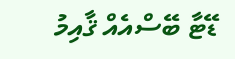ޑޭޓާ ބޭސްއެއް ޤާއިމު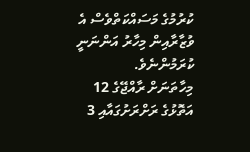ކުރުމުގެ މަސައްކަތްވެސް އެ ވުޒާރާއިން މިހާރު އަންނަނީ ކުރަމުންނެވެ.
މިހާތަނަށް ރާއްޖޭގެ 12 އަތޮޅުގެ ރަށްރަށުގައާއި 3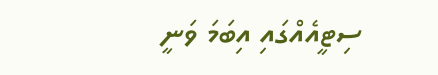ސިޓީއެއްގައި އިބަމަ ވަނީ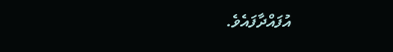އުފައްދާފައެވެ.